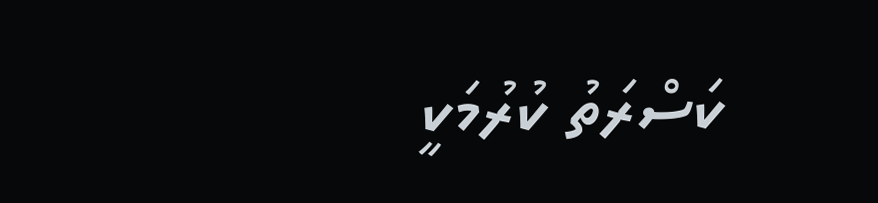ކަސްރަތު ކުރުމަކީ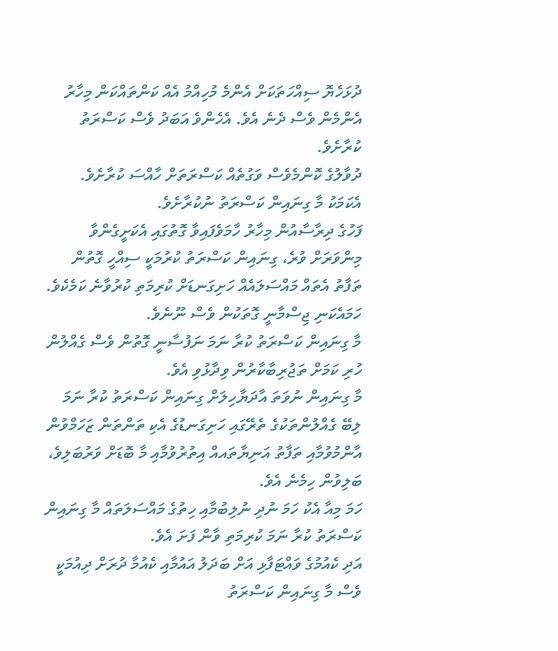ދުޅަހެޔޮ ސިއްހަތަކަށް އެންމެ މުހިއްމު އެއް ކަންތައްކަން މިހާރު އެންމެން ވެސް ދެނެ އެވެ. އެހެންވެ އަބަދު ވެސް ކަސްރަތު ކުރާށެވެ.
ދުވާލުގެ ކޮންމެވެސް ވަގުތެއް ކަސްރަތަށް ހާއްސަ ކުރާށެވެ. އެކަމަކު މާ ގިނައިން ކަސްރަތު ނުކުރާށެވެ.
ފަހުގެ ދިރާސާއުން މިހާރު ހާމަވެފައިވާ ގޮތުގައި އެކަށީގެންވާ މިންވަރަށް ވުރެ، ގިނައިން ކަސްރަތު ކުރުމަކީ ސިއްހީ ގޮތުން ތަފާތު އެތައް މައްސަލައެއް ހަށިގަނޑަށް ކުރިމަތި ކުރުވާނެ ކަމެކެވެ. ހަމައެކަނި ޖިސްމާނީ ގޮތަކުން ވެސް ނޫނެވެ.
މާ ގިނައިން ކަސްރަތު ކުރާ ނަމަ ނަފުސާނީ ގޮތުން ވެސް ގެއްލުން ހުރި ކަމަށް ތަޖުރިބާކާރުން ވިދާޅުވި އެވެ.
މާ ގިނައިން ނުވަތަ އާދަޔާހިލަށް ގިނައިން ކަސްރަތު ކުރާ ނަމަ ލިބޭ ގެއްލުންތަކުގެ ތެރޭގައި ހަށިގަނޑުގެ އެކި ތަންތަން ޒަހަމްވުން އާންމުވުމާއި ތަފާތު އަނިޔާތައއް އިތުރުވުމާއި މާ ބޮޑަށް ވަރުބަލިވެ، ބަލިވުން ހިމެނެ އެވެ.
ހަމަ މިއާ އެކު ހަމަ ނުދި ނުލިބުމާއި ހިތުގެ މައްސަލަތައް މާ ގިނައިން ކަސްރަތު ކުރާ ނަމަ ކުރިމަތި ވާން ފަށަ އެވެ.
އަދި ކެއުމުގެ ވައްޓަފާޅި އަށް ބަދަލު އައުމާއި ކެއުމާ ދުރަށް ދިއުމަކީ ވެސް މާ ގިނައިން ކަސްރަތު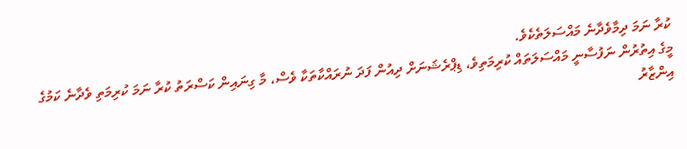ކުރާ ނަމަ ދިމާވެދާނެ މައްސަލަތެކެވެ.
މީގެ އިތުރުން ނަފުސާނީ މައްސަލަތައް ކުރިމަތިވެ، ޑިޕްރެޝަނަށް ދިއުން ފަދަ ނުރައްކާތަކާ ވެސް، މާ ގިނައިން ކަސްރަތު ކުރާ ނަމަ ކުރިމަތި ވެދާނެ ކަމުގެ އިންޒާރު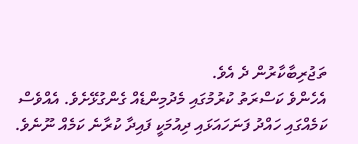ތަޖުރިބާކާރުން ދެ އެވެ.
އެހެންވެ ކަސްރަތު ކުރުމުގައި މެދުމިންޑެއް ގެންގުޅޭށެވެ. އެއްވެސް ކަމެއްގައި ހައްދު ފަނަހައަޅައި ދިއުމަކީ ފައިދާ ކުރާނެ ކަމެއް ނޫނެވެ.